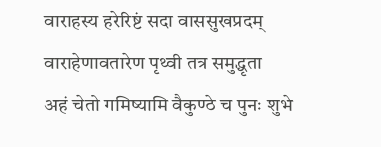वाराहस्य हरेरिष्टं सदा वाससुखप्रदम्
वाराहेणावतारेण पृथ्वी तत्र समुद्धृता
अहं चेतो गमिष्यामि वैकुण्ठे च पुनः शुभे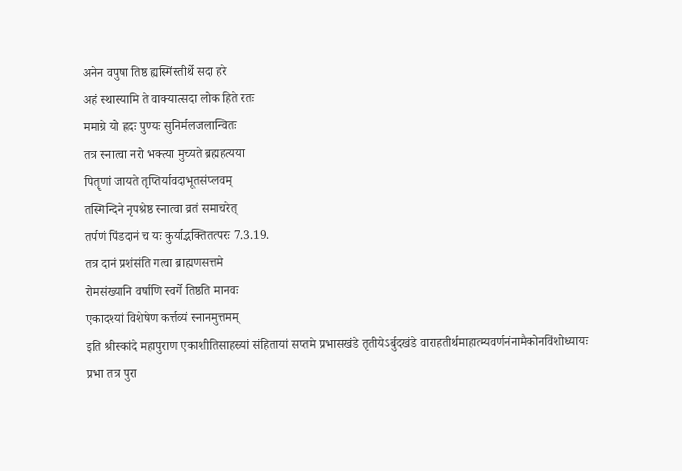अनेन वपुषा तिष्ठ ह्यस्मिंस्तीर्थे सदा हरे
अहं स्थास्यामि ते वाक्यात्सदा लोक हिते रतः
ममाग्रे यो ह्रदः पुण्यः सुनिर्मलजलान्वितः
तत्र स्नात्वा नरो भक्त्या मुच्यते ब्रह्महत्यया
पितॄणां जायते तृप्तिर्यावदाभूतसंप्लवम्
तस्मिन्दिने नृपश्रेष्ठ स्नात्वा व्रतं समाचरेत्
तर्पणं पिंडदानं च यः कुर्याद्भक्तितत्परः 7.3.19.
तत्र दानं प्रशंसंति गत्वा ब्राह्मणसत्तमे
रोमसंख्यानि वर्षाणि स्वर्गे तिष्ठति मानवः
एकादश्यां विशेषेण कर्त्तव्यं स्नानमुत्तमम्
इति श्रीस्कांदे महापुराण एकाशीतिसाहस्र्यां संहितायां सप्तमे प्रभासखंडे तृतीयेऽर्बुदखंडे वाराहतीर्थमाहात्म्यवर्णनंनामैकोनविंशोध्यायः
प्रभा तत्र पुरा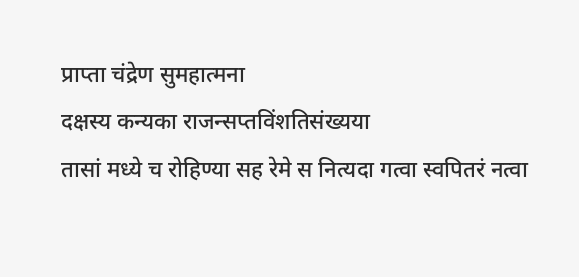प्राप्ता चंद्रेण सुमहात्मना
दक्षस्य कन्यका राजन्सप्तविंशतिसंख्यया
तासां मध्ये च रोहिण्या सह रेमे स नित्यदा गत्वा स्वपितरं नत्वा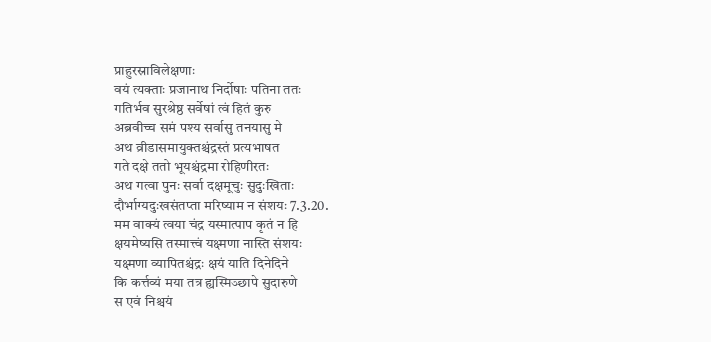प्राहुरस्राविलेक्षणाः
वयं त्यक्ताः प्रजानाथ निर्दोषाः पतिना ततः
गतिर्भव सुरश्रेष्ठ सर्वेषां त्वं हितं कुरु
अब्रवीच्च समं पश्य सर्वासु तनयासु मे
अथ व्रीडासमायुक्तश्चंद्रस्तं प्रत्यभाषत
गते दक्षे ततो भूयश्चंद्रमा रोहिणीरतः
अथ गत्वा पुनः सर्वा दक्षमूचुः सुदुःखिताः
दौर्भाग्यदुःखसंतप्ता मरिष्याम न संशयः 7.3.20.
मम वाक्यं त्वया चंद्र यस्मात्पाप कृतं न हि
क्षयमेष्यसि तस्मात्त्वं यक्ष्मणा नास्ति संशयः
यक्ष्मणा व्यापितश्चंद्रः क्षयं याति दिनेदिने
कि कर्त्तव्यं मया तत्र ह्यस्मिञ्छापे सुदारुणे
स एवं निश्चयं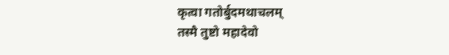कृत्वा गतोर्बुदमथाचलम्
तस्मै तुष्टो महादेवो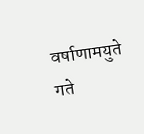वर्षाणामयुते गते